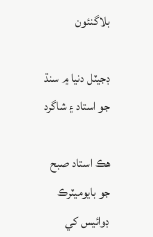بلاگنئون

ڊجيٽل دنيا ۾ سنڌ جو استاد ۽ شاگرد

هڪ استاد صبح جو بايوميٽرڪ ڊوائيس کي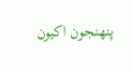پنهنجون اکيون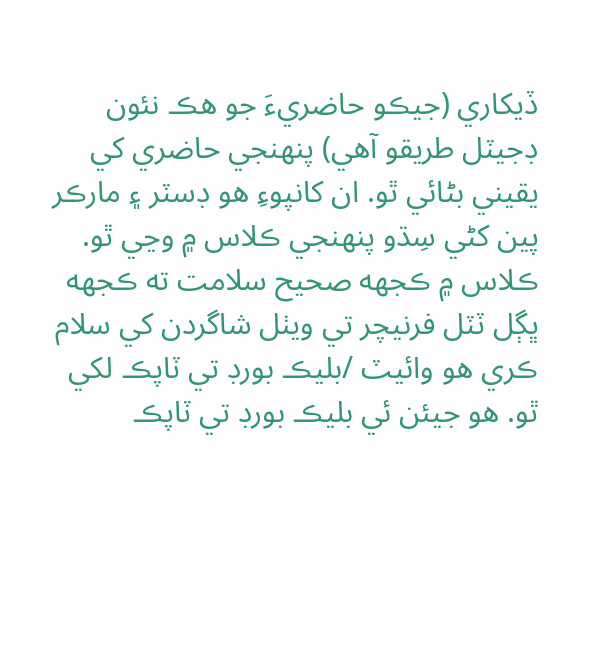ڏيکاري (جيڪو حاضريءَ جو هڪ نئون ڊجيٽل طريقو آهي) پنهنجي حاضري کي يقيني بڻائي ٿو. ان کانپوءِ هو ڊسٽر ۽ مارڪر پين کڻي سِڌو پنهنجي ڪلاس ۾ وڃي ٿو. ڪلاس ۾ ڪجهه صحيح سلامت ته ڪجهه ڀڳل ٽٽل فرنيچر تي ويٺل شاگردن کي سلام ڪري هو وائيٽ /بليڪ بورڊ تي ٽاپڪ لکي ٿو. هو جيئن ئي بليڪ بورڊ تي ٽاپڪ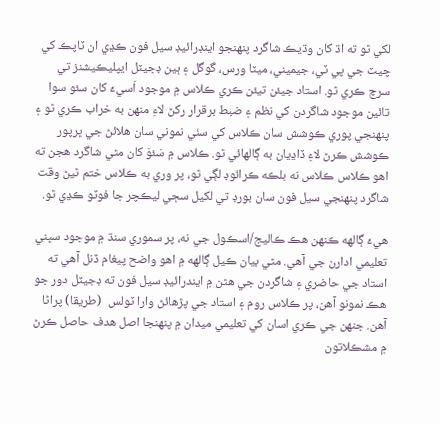لکي ٿو ته اڌ کان وڌيڪ شاگرد پنهنجو اينڊرائيڊ سيل فون ڪڍي ان ٽاپڪ کي چيٽ جي پي ٽي، جيميني، ميٽا ورس، گوگل ۽ ٻين ڊجيٽل ايپليڪيشنز تي سرچ ڪري ٿو. استاد جيئن تيئن ڪري ڪلاس ۾ موجود اَسيءَ کان سئو سوا تائين موجود شاگردن کي نظم ۽ ضبط برقرار رکڻ لاءِ منهن به خراب ڪري ٿو ۽ پنهنجي پوري ڪوشش سان ڪلاس کي سٺي نموني سان هلائڻ جي ڀرپور ڪوشش ڪرڻ لاءِ ڏاڍيان به ڳالهائي ٿو. ڪلاس ۾ سَئوَ کان مٿي شاگرد ھجن ته اهو ڪلاس ڪلاس نه بلڪه ڪرائوڊ لڳي ٿو، پر وري به ڪلاس ختم ٿيڻ وقت شاگرد پنهنجي سيل فون سان بورڊ تي لکيل سڄي ليڪچر جا فوٽو ڪڍي ٿو.

هيءَ ڳالهه ڪنهن هڪ ڪاليج/اسڪول جي نه، پر سموري سنڌ ۾ موجود سڀني تعليمي ادارن جي آهي. مٿي بيان ڪيل ڳالهه ۾ اهو واضح پيغام ڏنل آهي ته استاد جي حاضري ۽ شاگردن جي هٿن ۾ ايندرائيڊ سيل فون ته ڊجيٽل دور جو هڪ نمونو آهن، پر ڪلاس روم ۽ استاد جي پڙهائڻ وارا ٽولس  (طريقا) پراڻا آهن. جنهن جي ڪري اسان کي تعليمي ميدان ۾ پنهنجا اصل هدف حاصل ڪرڻ ۾ مشڪلاتون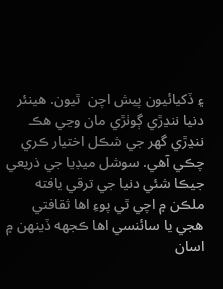۽ ڏکيائيون پيش اچن  ٿيون. هينئر دنيا ننڍڙي ڳوٺڙي مان وڃي هڪ ننڍڙي گهر جي شڪل اختيار ڪري چڪي آهي. سوشل ميڊيا جي ذريعي جيڪا شئي دنيا جي ترقي يافته ملڪن ۾ اچي ٿي پوءِ اها ثقافتي هجي يا سائنسي اها ڪجهه ڏينهن ۾ اسان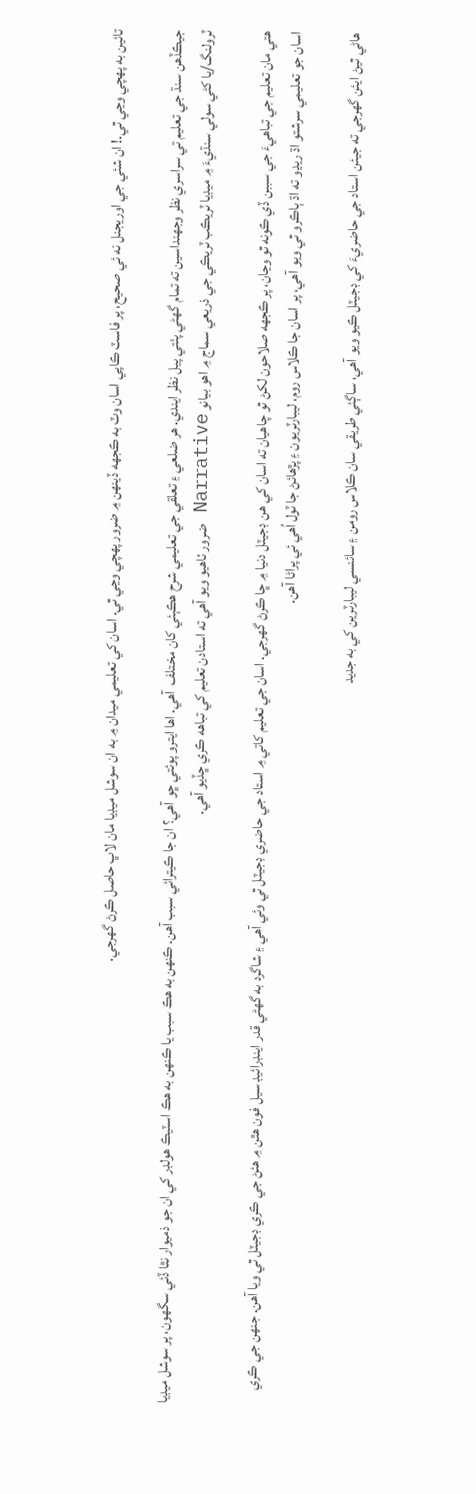تائين به پهچي وڃي ٿي.! ان شئي جي اوريجنل نه ئي صحيح، پر فاسٽ ڪاپي اسان وٽ به ڪجهه ڏينهن ۾ ضرور پهچي وڃي ٿي. اسان کي تعليمي ميدان ۾ به ان سوشل ميڊيا مان لاڀ حاصل ڪرڻ گهرجي.

جيڪڏهن سنڌ جي تعليم تي سراسري نظر وجهنداسين ته تمام گهڻي پٺتي پيل نظر ايندي. هر ضلعي ۽ تعلقي جي تعليمي شرح هڪٻئي کان مختلف  آهي. اها ايترو پوئتي ڇو آهي؟ ان جا ڪيترائي سبب آهن. ڪنهن به هڪ سبب يا ڪنهن به هڪ اسٽيڪ هولڊر کي ان جو ذميوار نٿا ڏئي سگهون، پر سوشل ميڊيا ٽرولنگ/يا کڻي سولي سنڌيءَ ۾ ميڊيا ٽريڪب ٽريڪي جي ذريعي سماج ۾ اهو بيانو Narrative ضرور ٺاهيو ويو آهي ته استادن تعليم کي تباهه ڪري ڇڏيو آهي.

هتي مان تعليم جي تباهيءَ جي سببن ڏي ڪونه ٿو وڃان، پر ڪجهه صلاحون لکڻ ٿو چاهيان ته اسان کي هن ڊجيٽل دنيا ۾ ڇا ڪرڻ گهرجي. اسان جي تعليم کاتي ۾ استاد جي حاضري ڊجيٽل ٿي وئي آهي ۽ شاگرد به گهڻي قدر اينڊرائيڊ سيل فون هٿن ۾ هئڻ جي ڪري ڊجيٽل ٿي ويا آهن. جنهن جي ڪري اسان جو تعليمي سرشتو اڌ ريڍو ته اڌ ٻاڪرو ٿي ويو آهي، پر اسان جا ڪلاس روم، ليبارٽريون ۽ پڙهائڻ جا ٽول اُهي ئي پراڻا آهن.

هاڻي ٿيڻ ايئن گهرجي ته جيئن استاد جي حاضريءَ کي ڊجيٽل ڪيو ويو آهي، ساڳئي طريقي سان ڪلاس رومن ۽ سائنسي ليبارٽرين کي به جديد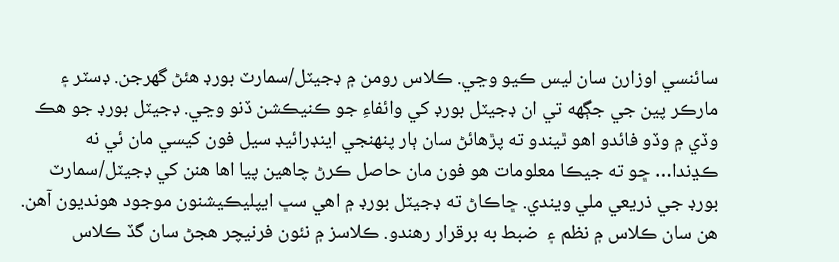سائنسي اوزارن سان ليس ڪيو وڃي. ڪلاس رومن ۾ ڊجيٽل/سمارٽ بورڊ هئڻ گهرجن. ڊسٽر ۽ مارڪر پين جي جڳهه تي ان ڊجيٽل بورڊ کي وائفاءِ جو ڪنيڪشن ڏنو وڃي. ڊجيٽل بورڊ جو هڪ وڏي ۾ وڏو فائدو اهو ٿيندو ته پڙهائڻ سان ٻار پنهنجي اينڊرائيڊ سيل فون کيسي مان ئي نه ڪڍندا… ڇو ته جيڪا معلومات هو فون مان حاصل ڪرڻ چاهين پيا اها هنن کي ڊجيٽل/سمارٽ بورڊ جي ذريعي ملي ويندي. ڇاڪاڻ ته ڊجيٽل بورڊ ۾ اهي سڀ ايپليڪيشنون موجود هونديون آهن. هن سان ڪلاس ۾ نظم ۽  ضبط به برقرار رهندو. ڪلاسز ۾ نئون فرنيچر هجڻ سان گڏ ڪلاس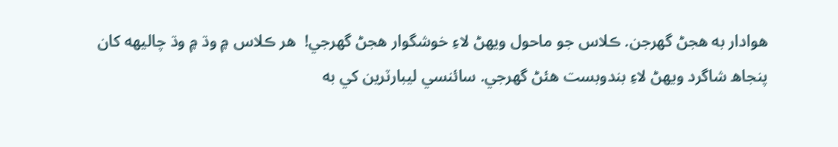هوادار به هجڻ گهرجن. ڪلاس جو ماحول ويهڻ لاءِ خوشگوار هجڻ گهرجي!  هر ڪلاس ۾ وڌ ۾ وڌ چاليهه کان پنجاھ شاگرد ويهڻ لاءِ بندوبست هئڻ گهرجي. سائنسي ليبارٽرين کي به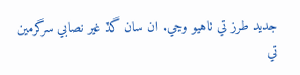جديد طرز تي ٺاهيو وڃي. ان سان گڏ غير نصابي سرگرمين تي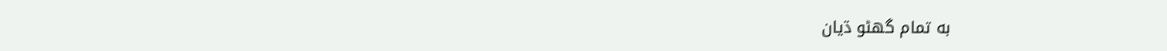به تمام گهڻو ڌيان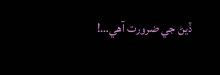ڏيڻ جي ضرورت آهي…!